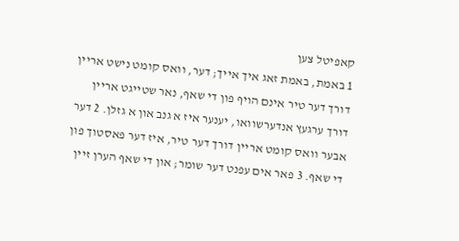קאפיטל צען
1 באמת, באמת זאג איך אייך; דער, וואס קומט נישט אריין דורך דער טיר אינם הויף פון די שאף, נאר שטייגט אריין דורך ערגעץ אנדערשוואו, יענער איז א גנב און א גזלן. 2 דער אבער וואס קומט אריין דורך דער טיר, איז דער פאסטוך פון די שאף. 3 פאר אים עפנט דער שומר; און די שאף הערן זיין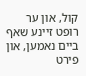קול, און ער רופט זיינע שאף ביים נאמען, און פירט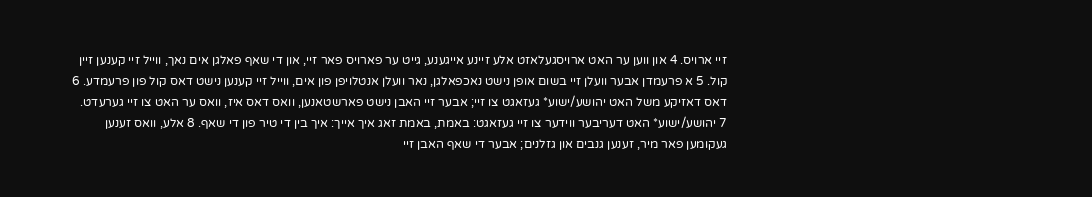זיי ארויס. 4 און ווען ער האט ארויסגעלאזט אלע זיינע אייגענע, גייט ער פארויס פאר זיי, און די שאף פאלגן אים נאך, ווייל זיי קענען זיין קול. 5 א פרעמדן אבער וועלן זיי בשום אופן נישט נאכפאלגן, נאר וועלן אנטלויפן פון אים, ווייל זיי קענען נישט דאס קול פון פרעמדע. 6 דאס דאזיקע משל האט יהושע/ישוע* געזאגט צו זיי; אבער זיי האבן נישט פארשטאנען, וואס דאס איז, וואס ער האט צו זיי גערעדט.
7 יהושע/ישוע* האט דעריבער ווידער צו זיי געזאגט: באמת, באמת זאג איך אייך: איך בין די טיר פון די שאף. 8 אלע, וואס זענען געקומען פאר מיר, זענען גנבים און גזלנים; אבער די שאף האבן זיי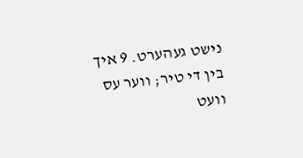נישט געהערט. 9 איך בין די טיר; ווער עס וועט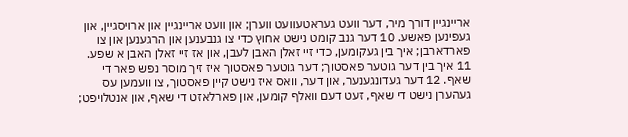אריינגיין דורך מיר, דער וועט געראטעוועט ווערן; און וועט אריינגיין און ארויסגיין, און געפינען פאשע. 10 דער גנב קומט נישט אחוץ כדי צו גנבענען און הרגענען און צו פארדארבן; איך בין געקומען, כדי זיי זאלן האבן לעבן, און אז זיי זאלן האבן א שפע. 11 איך בין דער גוטער פאסטוך; דער גוטער פאסטוך איז זיך מוסר נפש פאר די שאף. 12 דער געדונגענער, און דער, וואס איז נישט קיין פאסטוך, צו וועמען עס געהערן נישט די שאף, זעט דעם וואלף קומען, און פארלאזט די שאף, און אנטלויפט;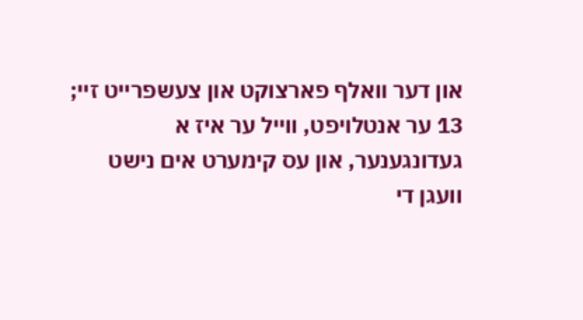און דער וואלף פארצוקט און צעשפרייט זיי; 13 ער אנטלויפט, ווייל ער איז א געדונגענער, און עס קימערט אים נישט וועגן די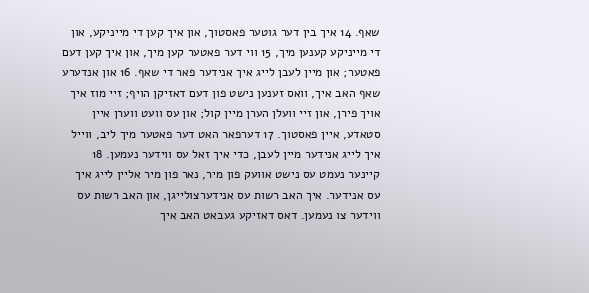שאף. 14 איך בין דער גוטער פאסטוך, און איך קען די מייניקע, און די מייניקע קענען מיך, 15 ווי דער פאטער קען מיך, און איך קען דעם פאטער; און מיין לעבן לייג איך אנידער פאר די שאף. 16 און אנדערע שאף האב איך, וואס זענען נישט פון דעם דאזיקן הויף; זיי מוז איך אויך פירן, און זיי וועלן הערן מיין קול; און עס וועט ווערן איין סטאדע, איין פאסטוך. 17 דערפאר האט דער פאטער מיך ליב, ווייל איך לייג אנידער מיין לעבן, כדי איך זאל עס ווידער נעמען. 18 קיינער נעמט עס נישט אוועק פון מיר, נאר פון מיר אליין לייג איך עס אנידער. איך האב רשות עס אנידערצולייגן, און האב רשות עס ווידער צו נעמען. דאס דאזיקע געבאט האב איך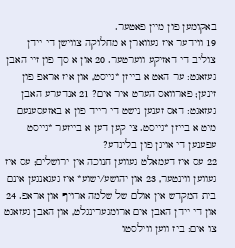באקומען פון מיין פאטער.
19 ווידער איז געווארן א מחלוקה צווישן די יידן צוליב די דאזיקע ווערטער. 20 און א סך פון זיי האבן געזאגט: ער האט א בייזן *גייסט, און איז אראפ פון זינען; פארוואס הערט איר אים? 21 אנדערע האבן געזאגט: דאס זענען נישט די רייד פון א באזעסענעם מיט א בייזן *גייסט. צי קען דען א בייזער *גייסט עפענען די אויגן פון בלינדע?
22 עס איז דעמאלט געווען חנוכה אין ירושלים; עס איז געווען ווינטער, 23 און יהושע/ישוע* איז געגאנגען אינם בית המקדש אין אולם של שלמה ארויף און אראפ. 24 און די יידן האבן אים ארומגערינגלט, און האבן געזאגט צו אים: ביז ווען ווילסטו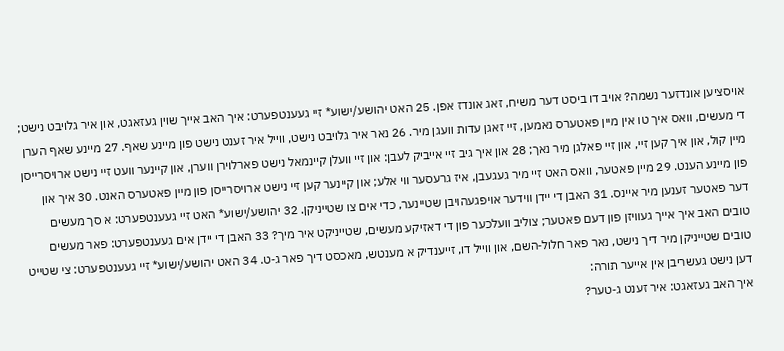אויסציען אונדזער נשמה? אויב דו ביסט דער משיח, זאג אונדז אפן. 25 האט יהושע/ישוע* זיי געענטפערט: איך האב אייך שוין געזאגט, און איר גלויבט נישט; די מעשים, וואס איך טו אין מיין פאטערס נאמען, זיי זאגן עדות וועגן מיר. 26 נאר איר גלויבט נישט, ווייל איר זענט נישט פון מיינע שאף. 27 מיינע שאף הערן מיין קול, און איך קען זיי, און זיי פאלגן מיר נאך; 28 און איך גיב זיי אייביק לעבן: און זיי וועלן קיינמאל נישט פארלוירן ווערן, און קיינער וועט זיי נישט ארויסרייסן פון מיינע הענט. 29 מיין פאטער, וואס האט זיי מיר געגעבן, איז גרעסער ווי אלע; און קיינער קען זיי נישט ארויסרייסן פון מיין פאטערס האנט. 30 איך און דער פאטער זענען מיר איינס. 31 האבן די יידן ווידער אויפגעהויבן שטיינער, כדי אים צו שטייניקן. 32 יהושע/ישוע* האט זיי געענטפערט: א סך מעשים טובים האב איך אייך געוויזן פון דעם פאטער; צוליב וועלכער פון די דאזיקע מעשים, שטייניקט איר מיך? 33 האבן די יידן אים געענטפערט: פאר מעשים טובים שטייניקן מיר דיך נישט, נאר פאר חלול‑השם, און ווייל דו, זייענדיק א מענטש, מאכסט דיך פאר ג‑ט. 34 האט יהושע/ישוע* זיי געענטפערט: צי שטייט דען נישט געשריבן אין אייער תורה:
איך האב געזאגט: איר זענט ג‑טער?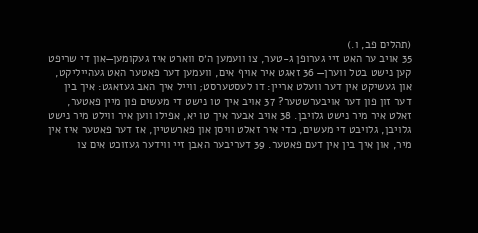(תהלים פב, ו.)
35 אויב ער האט זיי גערופן ג‑טער, צו וועמען ה׳ס ווארט איז געקומען—און די שריפט קען נישט בטל ווערן— 36 זאגט איר אויף אים, וועמען דער פאטער האט געהייליקט, און געשיקט אין דער וועלט אריין: דו לעסטערסט; ווייל איך האב געזאגט: איך בין דער זון פון דער אויבערשטער? 37 אויב איך טו נישט די מעשים פון מיין פאטער, זאלט איר מיר נישט גלויבן. 38 אויב אבער איך טו יא, אפילו ווען איר ווילט מיר נישט גלויבן, גלויבט די מעשים, כדי איר זאלט וויסן און פארשטיין, אז דער פאטער איז אין מיר, און איך בין אין דעם פאטער. 39 דעריבער האבן זיי ווידער געזוכט אים צו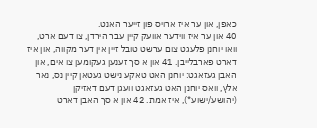כאפן, און ער איז ארויס פון זייער האנט.
40 און ער איז ווידער אוועק קיין עבר הירדן, צו דעם ארט, וואו יוחנן פלעגט צום ערשט טובל זיין אין דער מקווה, און איז דארט פארבלייבן. 41 און א סך זענען געקומען צו אים, און האבן געזאגט: יוחנן האט טאקע נישט געטאן קיין נס, נאר אלץ, וואס יוחנן האט געזאגט וועגן דעם דאזיקן (יהושע/ישוע*), איז אמת. 42 און א סך האבן דארט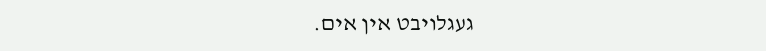געגלויבט אין אים.